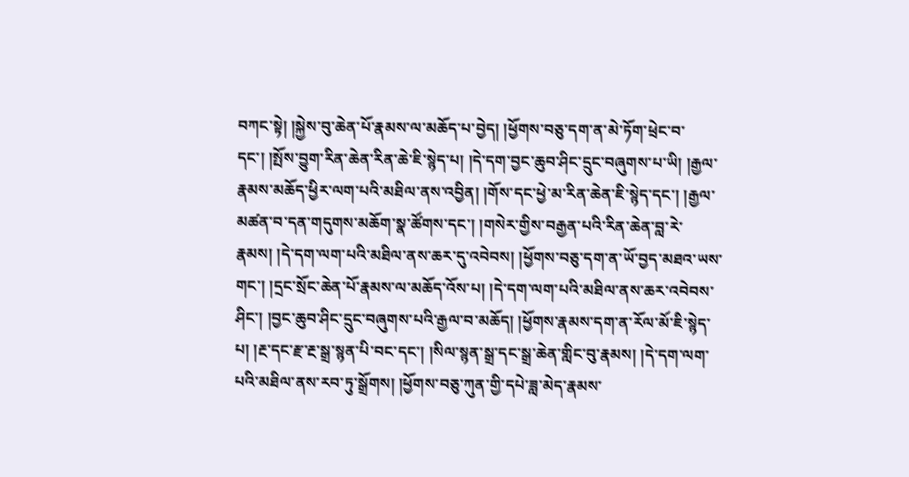བཀང་སྟེ། །སྐྱེས་བུ་ཆེན་པོ་རྣམས་ལ་མཆོད་པ་བྱེད། །ཕྱོགས་བཅུ་དག་ན་མེ་ཏོག་ཕྲེང་བ་དང་། །སྤོས་བྱུག་རིན་ཆེན་རིན་ཆེ་ཇི་སྙེད་པ། །དེ་དག་བྱང་ཆུབ་ཤིང་དྲུང་བཞུགས་པ་ཡི། །རྒྱལ་རྣམས་མཆོད་ཕྱིར་ལག་པའི་མཐིལ་ནས་འབྱིན། །གོས་དང་ཕྱེ་མ་རིན་ཆེན་ཇི་སྙེད་དང་། །རྒྱལ་མཚན་བ་དན་གདུགས་མཆོག་སྣ་ཚོགས་དང་། །གསེར་གྱིས་བརྒྱན་པའི་རིན་ཆེན་བླ་རེ་རྣམས། །དེ་དག་ལག་པའི་མཐིལ་ནས་ཆར་དུ་འབེབས། །ཕྱོགས་བཅུ་དག་ན་ཡོ་བྱད་མཐའ་ཡས་གང་། །དྲང་སྲོང་ཆེན་པོ་རྣམས་ལ་མཆོད་འོས་པ། །དེ་དག་ལག་པའི་མཐིལ་ནས་ཆར་འབེབས་ཤིང་། །བྱང་ཆུབ་ཤིང་དྲུང་བཞུགས་པའི་རྒྱལ་བ་མཆོད། །ཕྱོགས་རྣམས་དག་ན་རོལ་མོ་ཇི་སྙེད་པ། །རྔ་དང་རྫ་རྔ་སྒྲ་སྙན་པི་བང་དང་། །སིལ་སྙན་སྒྲ་དང་སྒྲ་ཆེན་གླིང་བུ་རྣམས། །དེ་དག་ལག་པའི་མཐིལ་ནས་རབ་ཏུ་སྒྲོགས། །ཕྱོགས་བཅུ་ཀུན་གྱི་དཔེ་ཟླ་མེད་རྣམས་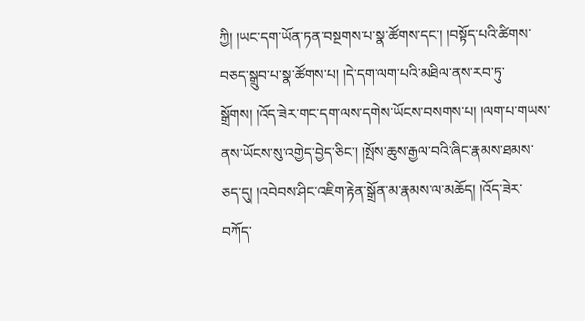ཀྱི། །ཡང་དག་ཡོན་ཏན་བསྔགས་པ་སྣ་ཚོགས་དང་། །བསྟོད་པའི་ཚིགས་བཅད་སྒྲུབ་པ་སྣ་ཚོགས་པ། །དེ་དག་ལག་པའི་མཐིལ་ནས་རབ་ཏུ་སྒྲོགས། །འོད་ཟེར་གང་དག་ལས་དགེས་ཡོངས་བསགས་པ། །ལག་པ་གཡས་ནས་ཡོངས་སུ་འགྱེད་བྱེད་ཅིང་། །སྤོས་ཆུས་རྒྱལ་བའི་ཞིང་རྣམས་ཐམས་ཅད་དུ། །འབེབས་ཤིང་འཇིག་རྟེན་སྒྲོན་མ་རྣམས་ལ་མཆོད། །འོད་ཟེར་བཀོད་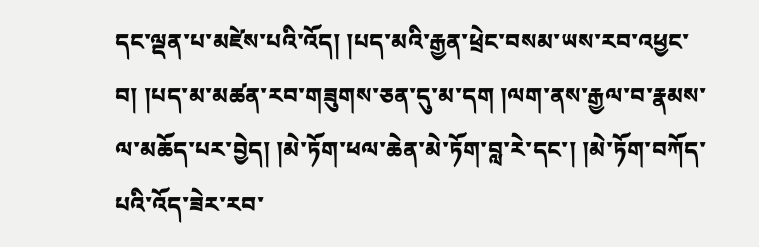དང་ལྡན་པ་མཛེས་པའི་འོད། །པད་མའི་རྒྱན་ཕྲེང་བསམ་ཡས་རབ་འཕྱང་བ། །པད་མ་མཚན་རབ་གཟུགས་ཅན་དུ་མ་དག །ལག་ནས་རྒྱལ་བ་རྣམས་ལ་མཆོད་པར་བྱེད། །མེ་ཏོག་ཕལ་ཆེན་མེ་ཏོག་བླ་རེ་དང་། །མེ་ཏོག་བཀོད་པའི་འོད་ཟེར་རབ་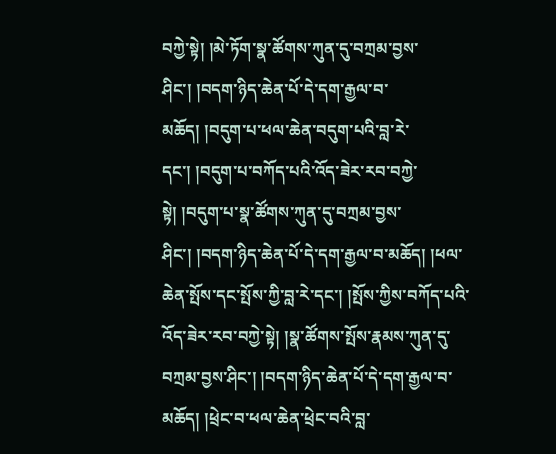བཀྱེ་སྟེ། །མེ་ཏོག་སྣ་ཚོགས་ཀུན་དུ་བཀྲམ་བྱས་ཤིང་། །བདག་ཉིད་ཆེན་པོ་དེ་དག་རྒྱལ་བ་མཆོད། །བདུག་པ་ཕལ་ཆེན་བདུག་པའི་བླ་རེ་དང་། །བདུག་པ་བཀོད་པའི་འོད་ཟེར་རབ་བཀྱེ་སྟེ། །བདུག་པ་སྣ་ཚོགས་ཀུན་དུ་བཀྲམ་བྱས་ཤིང་། །བདག་ཉིད་ཆེན་པོ་དེ་དག་རྒྱལ་བ་མཆོད། །ཕལ་ཆེན་སྤོས་དང་སྤོས་ཀྱི་བླ་རེ་དང་། །སྤོས་ཀྱིས་བཀོད་པའི་འོད་ཟེར་རབ་བཀྱེ་སྟེ། །སྣ་ཚོགས་སྤོས་རྣམས་ཀུན་དུ་བཀྲམ་བྱས་ཤིང་། །བདག་ཉིད་ཆེན་པོ་དེ་དག་རྒྱལ་བ་མཆོད། །ཕྲེང་བ་ཕལ་ཆེན་ཕྲེང་བའི་བླ་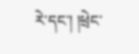རེ་དང་། །ཕྲེང་